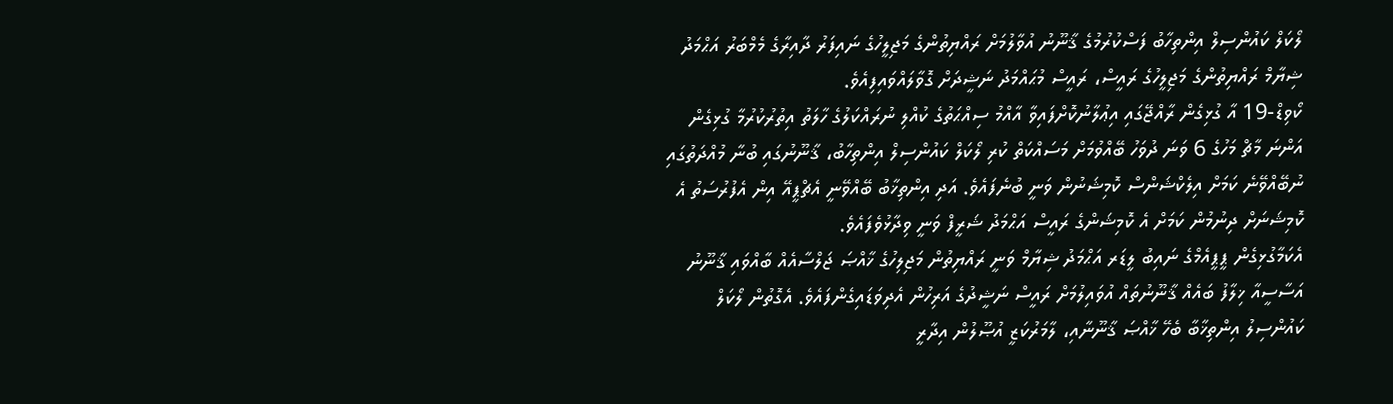ލޯކަލް ކައުންސިލް އިންތިހާބު ފަސްކުރުމުގެ ޤާނޫނު އުވާލުމަށް ރައްޔިތުންގެ މަޖިލީހުގެ ނައިފަރު ދާއިރާގެ މެމްބަރު އަޙްމަދު ޝިޔާމް ރައްޔިތުންގެ މަޖިލީހުގެ ރައީސް، ރައީސް މުޙައްމަދު ނަޝީދަށް ގޮވާލައްވައިފިއެވެ.
ކޯވިޑް-19 އާ ގުޅިގެން ރާއްޖޭގައި އިޢުލާނުކޮށްފައިވާ އާއްމު ސިއްޙަތުގެ ކުއްލި ނުރައްކަލުގެ ހާލަތު އިތުރުކުރުމާ ގުޅިގެން އަންނަ މާޗް މަހުގެ 6 ވަނަ ދުވަހު ބޭއްވުމަށް މަސައްކަތް ކުރި ލޯކަލް ކައުންސިލް އިންތިހާބު، ޤާނޫނުގައި ބުނާ މުއްދަތުގައި ނުބޭއްވޭނެ ކަމަށް އިލެކްޝަންސް ކޮމިޝަނުން ވަނީ ބުނެފައެވެ. އަދި އިންތިޚާބު ބޭއްވޭނީ އެޗްޕީއޭ އިން އެފުރުސަތު އެ ކޮމިޝަނަށް ދިނުމުން ކަމަށް އެ ކޮމިޝަންގެ ރައީސް އަޙްމަދު ޝަރީފް ވަނީ ވިދާޅުވެފައެވެ.
އެކަމާގުޅިގެން ޕީޕީއެމްގެ ނައިބު ލީޑަރ އަޙްމަދު ޝިޔާމް ވަނީ ރައްޔިތުން މަޖިލިހުގެ ޚާއްޞަ ޖަލްސާއެއް ބާއްވައި ޤާނޫނު އަސާސީއާ ޚިލާފު ބައެއް ޤާނޫނުތައް އުވައިލުމަށް ރައީސް ނަޝީދުގެ އަރިހުން އެދިވަޑައިގެންފައެވެ. އެގޮތުން ލޯކަލް ކައުންސިލު އިންތިޚާބާ ބެހޭ ޚާއްޞަ ޤާނޫނާއި، ލާމަރުކަޒީ އުޞޫލުން އިދާރީ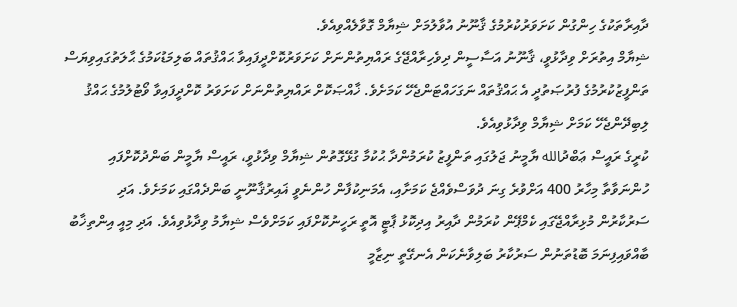ދާއިރާތަކުގެ ހިންގުން ކަށަވަރުކުރުމުގެ ޤާނޫނު އުވާލުމަށް ޝިޔާމް ގޮވާލެއްވިއެވެ.
ޝިޔާމް އިތުރަށް ވިދާޅުވީ، ޤާނޫނު އަސާސީން ދިވެހިރާއްޖޭގެ ރައްޔިތުންނަށް ކަށަވަރުކޮށްދީފައިވާ ޙައްޤުތައް ބަލިމަޑުކަމުގެ ޙާލަތުގައިވިޔަސް ތަންފީޒުކުރުމުގެ ފުރުޞަތުދީ އެ ޙައްޤުތައް ނަގަހައްޓަންޖެހޭ ކަމަށެވެ. ޚާއްޞަކޮށް ރައްޔިތުންނަށް ކަށަވަރު ކޮށްދީފައިވާ ވޯޓުލުމުގެ ޙައްޤު ލިބިދޭންޖެހޭ ކަމަށް ޝިޔާމް ވިދާޅުވިއެވެ.
ކުރީގެ ރައީސް ޢަބްދުالله ޔާމީނު ޖަލުގައި ތަންފީޒު ކުރަމުންދާ ޙުކުމާ ގުޅޭގޮތުން ޝިޔާމް ވިދާޅުވީ، ރައީސް ޔާމީން ބަންދުކޮށްފައި ހުންނަވާތާ މިހާރު 400 އަށްވުރެ ގިނަ ދުވަސްވެއްޖެ ކަމަށާއި، އެމަނިކުފާން ހުންނެވީ ޣައިރުޤާނޫނީ ބަންދެއްގައި ކަމަށެވެ. އަދި ސަރުކާރުން މުޅިރާއްޖޭގައި ކެމްޕޭން ކުރަމުން ދާއިރު އިދިކޮޅު ޕާޓީ އޮތީ ރަހީނުކޮށްފައި ކަމަށްވެސް ޝިޔާމު ވިދާޅުވިއެވެ. އަދި މިއީ އިންތިޚާބު ބާއްވައިފިނަމަ ބޮޑުތަނުން ސަރުކާރު ބަލިވާނެކަން އެނގޭތީ ނިޒާމީ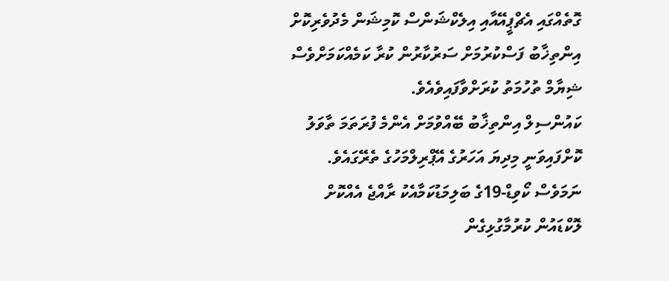ގޮތެއްގައި އެޗްޕީއޭއާއި އިލެކްޝަންސް ކޮމިޝަން މެދުވެރިކޮށް އިންތިޚާބު ފަސްކުރުމަށް ސަރުކާރުން ކުރާ ކަމެއްކަމަށްވެސް ޝިޔާމް ތުހުމަތު ކުރަށްވާފައިވެއެވެ.
ކައުންސިލް އިންތިޚާބު ބޭއްވުމަށް އެންމެ ފުރަތަމަ ތާވަލު ކޮށްފައިވަނީ މިދިޔަ އަހަރުގެ އޭޕްރިލްމަހުގެ ތެރޭގައެވެ. ނަމަވެސް ކޯވިޑް-19ގެ ބަލިމަޑުކަމާއެކު ރާއްޖެ އެއްކޮށް ލޮކްޑައުން ކުރުމާގުޅިގެން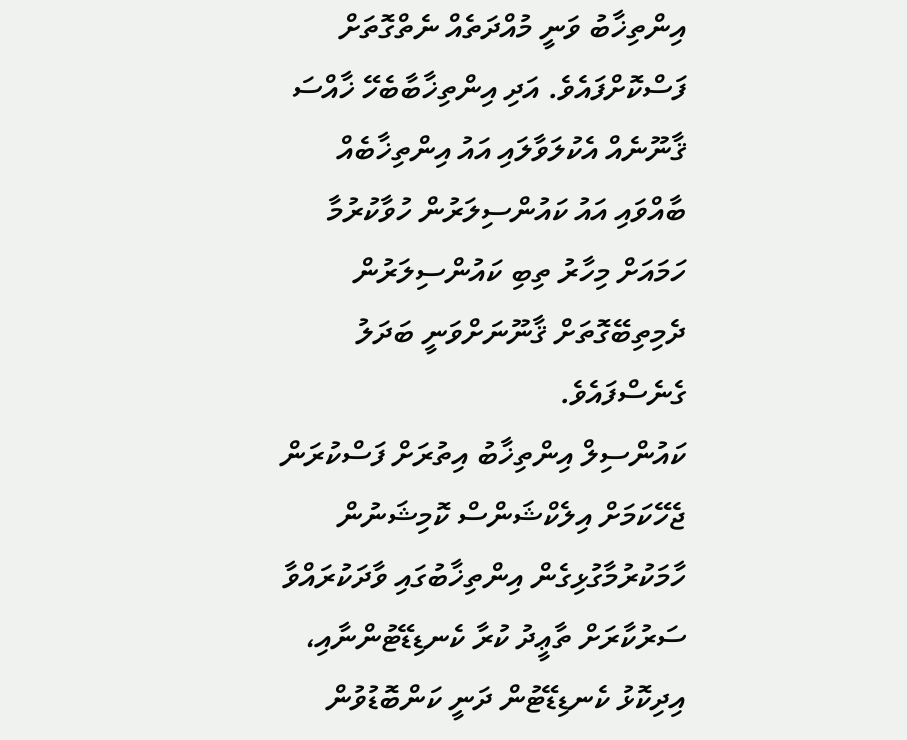އިންތިޚާބު ވަނީ މުއްދަތެއް ނެތްގޮތަށް ފަސްކޮށްފައެވެ. އަދި އިންތިޚާބާބެހޭ ޚާއްސަ ޤާނޫނެއް އެކުލަވާލައި އައު އިންތިޚާބެއް ބާއްވައި އައު ކައުންސިލަރުން ހުވާކުރުމާ ހަމައަށް މިހާރު ތިބި ކައުންސިލަރުން ދެމިތިބޭގޮތަށް ޤާނޫނަށްވަނީ ބަދަލު ގެނެސްފައެވެ.
ކައުންސިލް އިންތިޚާބު އިތުރަށް ފަސްކުރަން ޖެހޭކަމަށް އިލެކްޝަންސް ކޮމިޝަނުން ހާމަކުރުމާގުޅިގެން އިންތިޚާބުގައި ވާދަކުރައްވާ ސަރުކާރަށް ތާޢީދު ކުރާ ކެނޑިޑޭޓުންނާއި، އިދިކޮޅު ކެނޑިޑޭޓުން ދަނީ ކަންބޮޑުވުން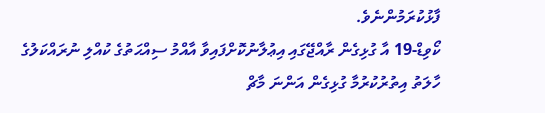ފާޅުކުރަމުންނެވެ.
ކޯވިޑް-19 އާ ގުޅިގެން ރާއްޖޭގައި އިޢުލާނުކޮށްފައިވާ އާއްމު ސިއްޙަތުގެ ކުއްލި ނުރައްކަލުގެ ހާލަތު އިތުރުކުރުމާ ގުޅިގެން އަންނަ މާޗް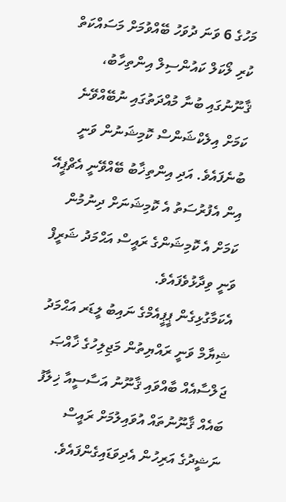މަހުގެ 6 ވަނަ ދުވަހު ބޭއްވުމަށް މަސައްކަތް ކުރި ލޯކަލް ކައުންސިލް އިންތިހާބު، ޤާނޫނުގައި ބުނާ މުއްދަތުގައި ނުބޭއްވޭނެ ކަމަށް އިލެކްޝަންސް ކޮމިޝަނުން ވަނީ ބުނެފައެވެ. އަދި އިންތިޚާބު ބޭއްވޭނީ އެޗްޕީއޭ އިން އެފުރުސަތު އެ ކޮމިޝަނަށް ދިނުމުން ކަމަށް އެ ކޮމިޝަންގެ ރައީސް އަޙްމަދު ޝަރީފް ވަނީ ވިދާޅުވެފައެވެ.
އެކަމާގުޅިގެން ޕީޕީއެމްގެ ނައިބު ލީޑަރ އަޙްމަދު ޝިޔާމް ވަނީ ރައްޔިތުން މަޖިލިހުގެ ޚާއްޞަ ޖަލްސާއެއް ބާއްވައި ޤާނޫނު އަސާސީއާ ޚިލާފު ބައެއް ޤާނޫނުތައް އުވައިލުމަށް ރައީސް ނަޝީދުގެ އަރިހުން އެދިވަޑައިގެންފައެވެ.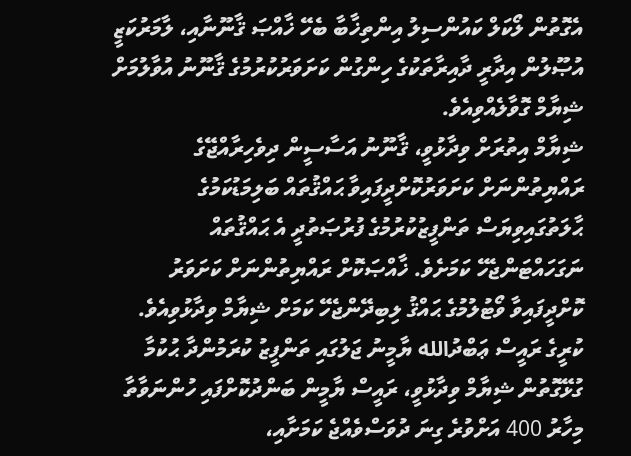އެގޮތުން ލޯކަލް ކައުންސިލު އިންތިޚާބާ ބެހޭ ޚާއްޞަ ޤާނޫނާއި، ލާމަރުކަޒީ އުޞޫލުން އިދާރީ ދާއިރާތަކުގެ ހިންގުން ކަށަވަރުކުރުމުގެ ޤާނޫނު އުވާލުމަށް ޝިޔާމް ގޮވާލެއްވިއެވެ.
ޝިޔާމް އިތުރަށް ވިދާޅުވީ، ޤާނޫނު އަސާސީން ދިވެހިރާއްޖޭގެ ރައްޔިތުންނަށް ކަށަވަރުކޮށްދީފައިވާ ޙައްޤުތައް ބަލިމަޑުކަމުގެ ޙާލަތުގައިވިޔަސް ތަންފީޒުކުރުމުގެ ފުރުޞަތުދީ އެ ޙައްޤުތައް ނަގަހައްޓަންޖެހޭ ކަމަށެވެ. ޚާއްޞަކޮށް ރައްޔިތުންނަށް ކަށަވަރު ކޮށްދީފައިވާ ވޯޓުލުމުގެ ޙައްޤު ލިބިދޭންޖެހޭ ކަމަށް ޝިޔާމް ވިދާޅުވިއެވެ.
ކުރީގެ ރައީސް ޢަބްދުالله ޔާމީނު ޖަލުގައި ތަންފީޒު ކުރަމުންދާ ޙުކުމާ ގުޅޭގޮތުން ޝިޔާމް ވިދާޅުވީ، ރައީސް ޔާމީން ބަންދުކޮށްފައި ހުންނަވާތާ މިހާރު 400 އަށްވުރެ ގިނަ ދުވަސްވެއްޖެ ކަމަށާއި،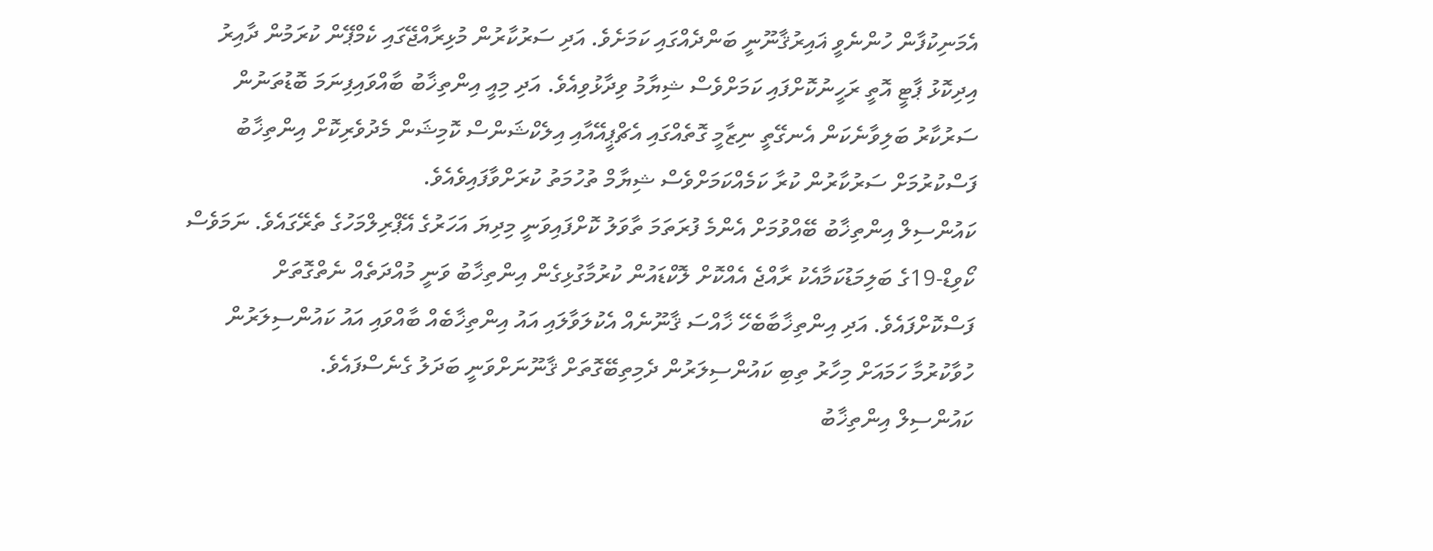އެމަނިކުފާން ހުންނެވީ ޣައިރުޤާނޫނީ ބަންދެއްގައި ކަމަށެވެ. އަދި ސަރުކާރުން މުޅިރާއްޖޭގައި ކެމްޕޭން ކުރަމުން ދާއިރު އިދިކޮޅު ޕާޓީ އޮތީ ރަހީނުކޮށްފައި ކަމަށްވެސް ޝިޔާމު ވިދާޅުވިއެވެ. އަދި މިއީ އިންތިޚާބު ބާއްވައިފިނަމަ ބޮޑުތަނުން ސަރުކާރު ބަލިވާނެކަން އެނގޭތީ ނިޒާމީ ގޮތެއްގައި އެޗްޕީއޭއާއި އިލެކްޝަންސް ކޮމިޝަން މެދުވެރިކޮށް އިންތިޚާބު ފަސްކުރުމަށް ސަރުކާރުން ކުރާ ކަމެއްކަމަށްވެސް ޝިޔާމް ތުހުމަތު ކުރަށްވާފައިވެއެވެ.
ކައުންސިލް އިންތިޚާބު ބޭއްވުމަށް އެންމެ ފުރަތަމަ ތާވަލު ކޮށްފައިވަނީ މިދިޔަ އަހަރުގެ އޭޕްރިލްމަހުގެ ތެރޭގައެވެ. ނަމަވެސް ކޯވިޑް-19ގެ ބަލިމަޑުކަމާއެކު ރާއްޖެ އެއްކޮށް ލޮކްޑައުން ކުރުމާގުޅިގެން އިންތިޚާބު ވަނީ މުއްދަތެއް ނެތްގޮތަށް ފަސްކޮށްފައެވެ. އަދި އިންތިޚާބާބެހޭ ޚާއްސަ ޤާނޫނެއް އެކުލަވާލައި އައު އިންތިޚާބެއް ބާއްވައި އައު ކައުންސިލަރުން ހުވާކުރުމާ ހަމައަށް މިހާރު ތިބި ކައުންސިލަރުން ދެމިތިބޭގޮތަށް ޤާނޫނަށްވަނީ ބަދަލު ގެނެސްފައެވެ.
ކައުންސިލް އިންތިޚާބު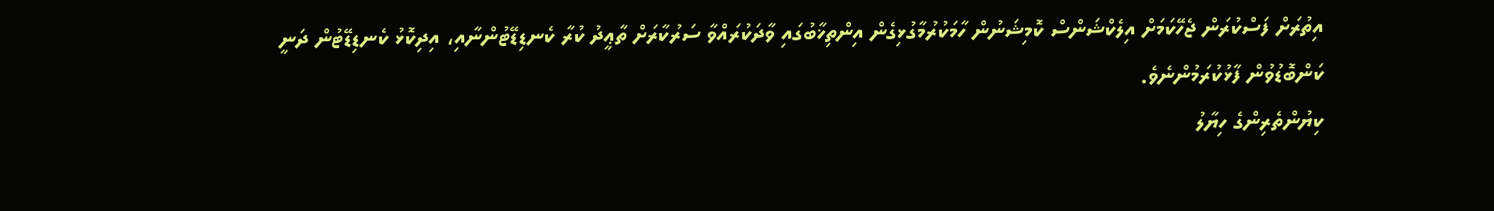އިތުރަށް ފަސްކުރަން ޖެހޭކަމަށް އިލެކްޝަންސް ކޮމިޝަނުން ހާމަކުރުމާގުޅިގެން އިންތިޚާބުގައި ވާދަކުރައްވާ ސަރުކާރަށް ތާޢީދު ކުރާ ކެނޑިޑޭޓުންނާއި، އިދިކޮޅު ކެނޑިޑޭޓުން ދަނީ ކަންބޮޑުވުން ފާޅުކުރަމުންނެވެ.
ކިޔުންތެރިންގެ ހިޔާލު